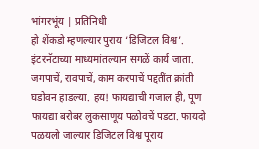भांगरभूंय | प्रतिनिधी
हो शेंकडो म्हणल्यार पुराय ‘डिजिटल विश्व’. इंटरनॅटाच्या माध्यमांतल्यान सगळें कार्य जाता. जगपाचें, रावपाचें, काम करपाचें पद्दतींत क्रांती घडोवन हाडल्या. हय! फायद्याची गजाल ही, पूण फायद्या बरोबर लुकसाणूय पळोवचें पडटा. फायदो पळयलो जाल्यार डिजिटल विश्व पूराय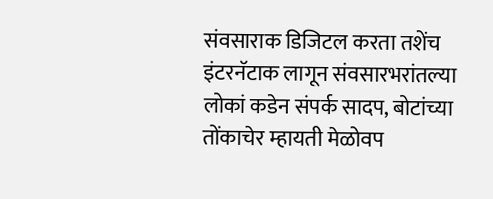संवसाराक डिजिटल करता तशेंच इंटरनॅटाक लागून संवसारभरांतल्या लोकां कडेन संपर्क सादप, बोटांच्या तोंकाचेर म्हायती मेळोवप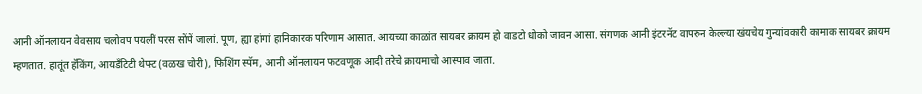आनी ऑनलायन वेवसाय चलोवप पयलीं परस सोंपें जालां. पूण, ह्या हांगां हानिकारक परिणाम आसात. आयच्या काळांत सायबर क्रायम हो वाडटो धोको जावन आसा. संगणक आनी इंटरनॅट वापरुन केल्ल्या खंयचेय गुन्यांवकारी कामाक सायबर क्रायम म्हणतात. हातूंत हॅकिंग, आयडँटिटी थेफ्ट (वळख चोरी), फिशिंग स्पॅम, आनी ऑनलायन फटवणूक आदी तरेचे क्रायमाचो आस्पाव जाता.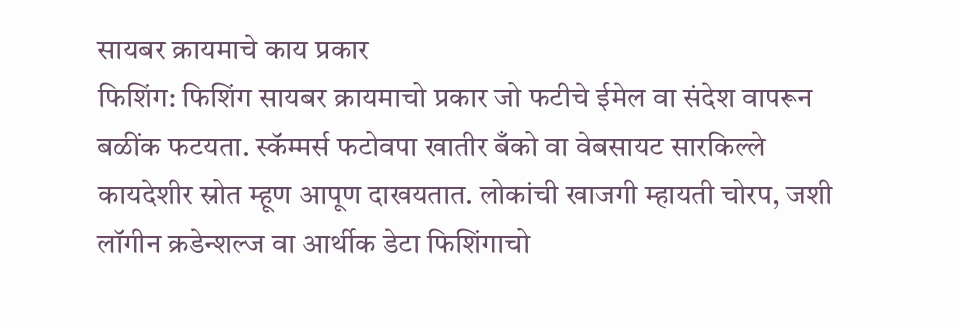सायबर क्रायमाचे काय प्रकार
फिशिंग: फिशिंग सायबर क्रायमाचो प्रकार जो फटीचे ईमेल वा संदेश वापरून बळींक फटयता. स्कॅम्मर्स फटोवपा खातीर बँको वा वेबसायट सारकिल्ले कायदेशीर स्रोत म्हूण आपूण दाखयतात. लोकांची खाजगी म्हायती चोरप, जशी लॉगीन क्रडेन्शल्ज वा आर्थीक डेटा फिशिंगाचो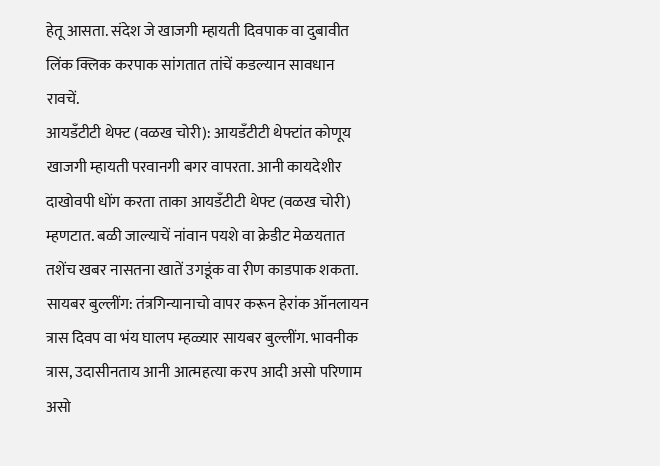हेतू आसता. संदेश जे खाजगी म्हायती दिवपाक वा दुबावीत लिंक क्लिक करपाक सांगतात तांचें कडल्यान सावधान रावचें.
आयडँटीटी थेफ्ट (वळख चोरी): आयडँटीटी थेफ्टांत कोणूय खाजगी म्हायती परवानगी बगर वापरता. आनी कायदेशीर दाखोवपी धोंग करता ताका आयडँटीटी थेफ्ट (वळख चोरी) म्हणटात. बळी जाल्याचें नांवान पयशे वा क्रेडीट मेळयतात तशेंच खबर नासतना खातें उगडूंक वा रीण काडपाक शकता.
सायबर बुल्लींग: तंत्रगिन्यानाचो वापर करून हेरांक ऑनलायन त्रास दिवप वा भंय घालप म्हळ्यार सायबर बुल्लींग. भावनीक त्रास, उदासीनताय आनी आत्महत्या करप आदी असो परिणाम असो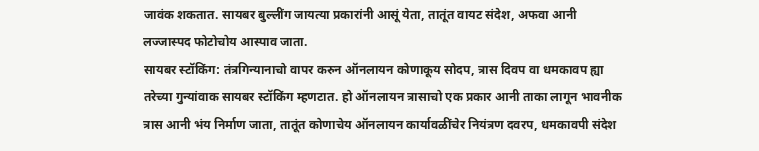जावंक शकतात. सायबर बुल्लींग जायत्या प्रकारांनी आसूं येता, तातूंत वायट संदेश, अफवा आनी लज्जास्पद फोटोचोय आस्पाव जाता.
सायबर स्टॉकिंग: तंत्रगिन्यानाचो वापर करुन ऑनलायन कोणाकूय सोदप, त्रास दिवप वा धमकावप ह्या तरेच्या गुन्यांवाक सायबर स्टॉकिंग म्हणटात. हो ऑनलायन त्रासाचो एक प्रकार आनी ताका लागून भावनीक त्रास आनी भंय निर्माण जाता, तातूंत कोणाचेय ऑनलायन कार्यावळींचेर नियंत्रण दवरप, धमकावपी संदेश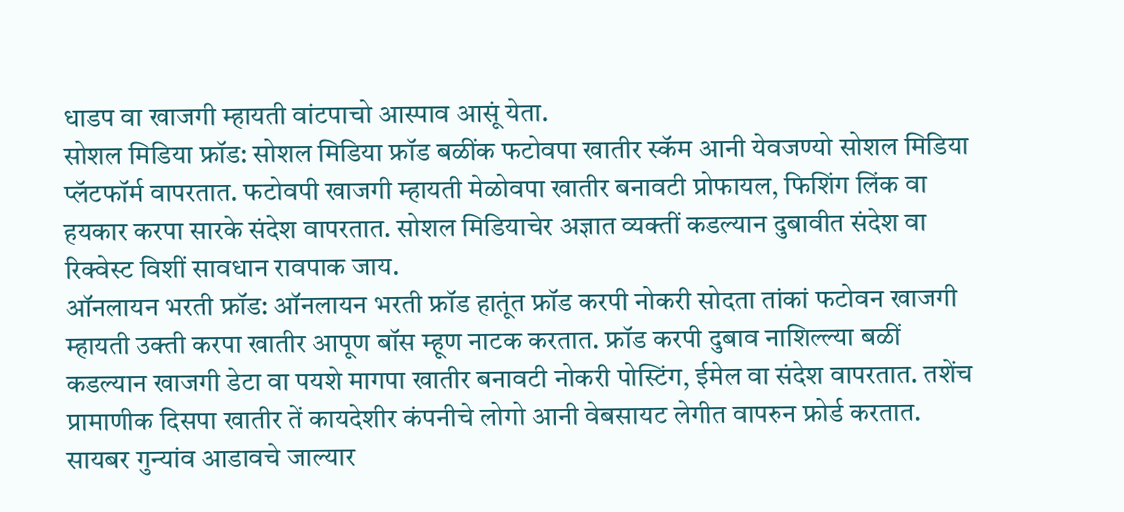धाडप वा खाजगी म्हायती वांटपाचो आस्पाव आसूं येता.
सोशल मिडिया फ्रॉड: सोशल मिडिया फ्रॉड बळींक फटोवपा खातीर स्कॅम आनी येवजण्यो सोशल मिडिया प्लॅटफॉर्म वापरतात. फटोवपी खाजगी म्हायती मेळोवपा खातीर बनावटी प्रोफायल, फिशिंग लिंक वा हयकार करपा सारके संदेश वापरतात. सोशल मिडियाचेर अज्ञात व्यक्तीं कडल्यान दुबावीत संदेश वा रिक्वेस्ट विशीं सावधान रावपाक जाय.
ऑनलायन भरती फ्रॉड: ऑनलायन भरती फ्रॉड हातूंत फ्रॉड करपी नोकरी सोदता तांकां फटोवन खाजगी म्हायती उक्ती करपा खातीर आपूण बॉस म्हूण नाटक करतात. फ्रॉड करपी दुबाव नाशिल्ल्या बळीं कडल्यान खाजगी डेटा वा पयशे मागपा खातीर बनावटी नोकरी पोस्टिंग, ईमेल वा संदेश वापरतात. तशेंच प्रामाणीक दिसपा खातीर तें कायदेशीर कंपनीचे लोगो आनी वेबसायट लेगीत वापरुन फ्रोर्ड करतात.
सायबर गुन्यांव आडावचे जाल्यार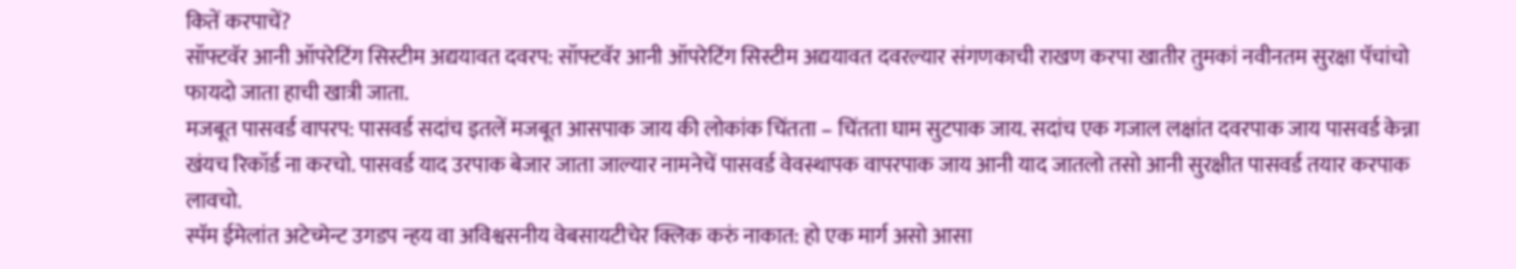कितें करपाचें?
सॉफ्टवॅर आनी ऑपरेटिंग सिस्टीम अद्ययावत दवरप: सॉफ्टवॅर आनी ऑपरेटिंग सिस्टीम अद्ययावत दवरल्यार संगणकाची राखण करपा खातीर तुमकां नवीनतम सुरक्षा पॅचांचो फायदो जाता हाची खात्री जाता.
मजबूत पासवर्ड वापरप: पासवर्ड सदांच इतलें मजबूत आसपाक जाय की लोकांक चिंतता – चिंतता घाम सुटपाक जाय. सदांच एक गजाल लक्षांत दवरपाक जाय पासवर्ड केन्ना खंयच रिकॉर्ड ना करचो. पासवर्ड याद उरपाक बेजार जाता जाल्यार नामनेचें पासवर्ड वेवस्थापक वापरपाक जाय आनी याद जातलो तसो आनी सुरक्षीत पासवर्ड तयार करपाक लावचो.
स्पॅम ईमेलांत अटेच्मेन्ट उगडप न्हय वा अविश्वसनीय वेबसायटीचेर क्लिक करुं नाकात: हो एक मार्ग असो आसा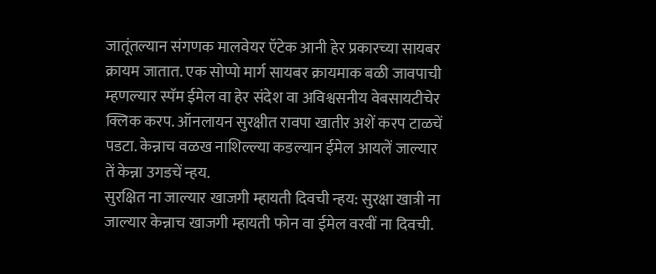जातूंतल्यान संगणक मालवेयर ऍटेक आनी हेर प्रकारच्या सायबर क्रायम जातात. एक सोप्पो मार्ग सायबर क्रायमाक बळी जावपाची म्हणल्यार स्पॅम ईमेल वा हेर संदेश वा अविश्वसनीय वेबसायटीचेर क्लिक करप. ऑनलायन सुरक्षीत रावपा खातीर अशें करप टाळचें पडटा. केन्नाच वळख नाशिल्ल्या कडल्यान ईमेल आयलें जाल्यार तें केन्ना उगडचें न्हय.
सुरक्षित ना जाल्यार खाजगी म्हायती दिवची न्हय: सुरक्षा खात्री ना जाल्यार केन्नाच खाजगी म्हायती फोन वा ईमेल वरवीं ना दिवची.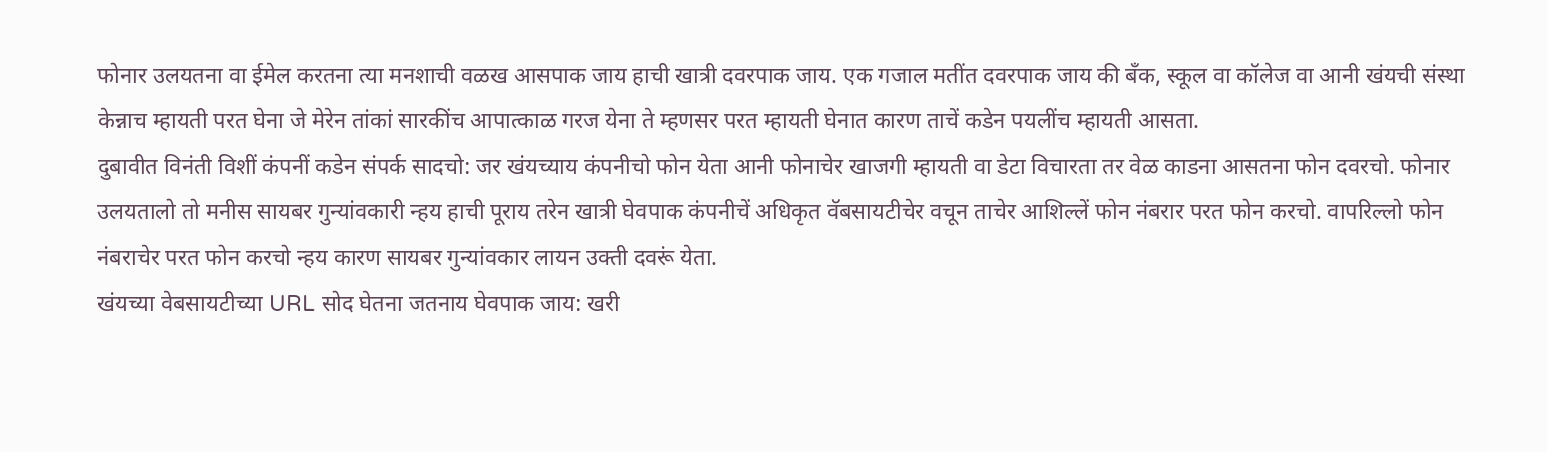फोनार उलयतना वा ईमेल करतना त्या मनशाची वळख आसपाक जाय हाची खात्री दवरपाक जाय. एक गजाल मतींत दवरपाक जाय की बँक, स्कूल वा कॉलेज वा आनी खंयची संस्था केन्नाच म्हायती परत घेना जे मेरेन तांकां सारकींच आपात्काळ गरज येना ते म्हणसर परत म्हायती घेनात कारण ताचें कडेन पयलींच म्हायती आसता.
दुबावीत विनंती विशीं कंपनीं कडेन संपर्क सादचो: जर खंयच्याय कंपनीचो फोन येता आनी फोनाचेर खाजगी म्हायती वा डेटा विचारता तर वेळ काडना आसतना फोन दवरचो. फोनार उलयतालो तो मनीस सायबर गुन्यांवकारी न्हय हाची पूराय तरेन खात्री घेवपाक कंपनीचें अधिकृत वॅबसायटीचेर वचून ताचेर आशिल्लें फोन नंबरार परत फोन करचो. वापरिल्लो फोन नंबराचेर परत फोन करचो न्हय कारण सायबर गुन्यांवकार लायन उक्ती दवरूं येता.
खंयच्या वेबसायटीच्या URL सोद घेतना जतनाय घेवपाक जाय: खरी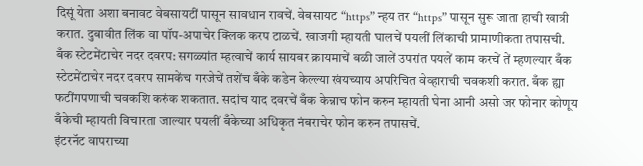दिसूं येता अशा बनावट वेबसायटीं पासून सावधान रावचें. वेबसायट “https” न्हय तर “https” पासून सुरू जाता हाची खात्री करात. दुबावीत लिंक वा पॉप-अपाचेर क्लिक करप टाळचें. खाजगी म्हायती घालचें पयलीं लिंकाची प्रामाणीकता तपासची.
बँक स्टेटमेंटाचेर नदर दवरप: सगळ्यांत म्हत्वाचें कार्य सायबर क्रायमाचें बळी जालें उपरांत पयलें काम करचें तें म्हणल्यार बँक स्टेटमेंटाचेर नदर दवरप सामकेंच गरजेचें तशेंच बँके कडेन केल्ल्या खंयच्याय अपरिचित वेव्हाराची चवकशी करात. बँक ह्या फटींगपणाची चवकशि करुंक शकतात. सदांच याद दवरचें बँक केन्नाच फोन करुन म्हायती घेना आनी असो जर फोनार कोणूय बँकेची म्हायती विचारता जाल्यार पयलीं बँकेच्या अधिकृत नंबराचेर फोन करुन तपासचें.
इंटरनॅट वापराच्या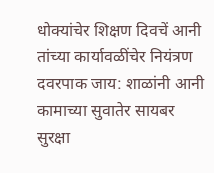धोक्यांचेर शिक्षण दिवचें आनी तांच्या कार्यावळींचेर नियंत्रण दवरपाक जाय: शाळांनी आनी कामाच्या सुवातेर सायबर सुरक्षा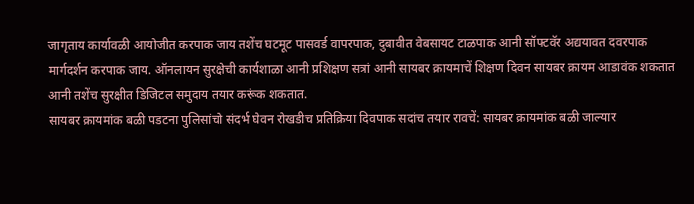जागृताय कार्यावळी आयोजीत करपाक जाय तशेंच घटमूट पासवर्ड वापरपाक, दुबावीत वेबसायट टाळपाक आनी सॉफ्टवॅर अद्ययावत दवरपाक मार्गदर्शन करपाक जाय. ऑनलायन सुरक्षेची कार्यशाळा आनी प्रशिक्षण सत्रां आनी सायबर क्रायमाचें शिक्षण दिवन सायबर क्रायम आडावंक शकतात आनी तशेंच सुरक्षीत डिजिटल समुदाय तयार करूंक शकतात.
सायबर क्रायमांक बळी पडटना पुलिसांचो संदर्भ घेवन रोखडीच प्रतिक्रिया दिवपाक सदांच तयार रावचें: सायबर क्रायमांक बळी जाल्यार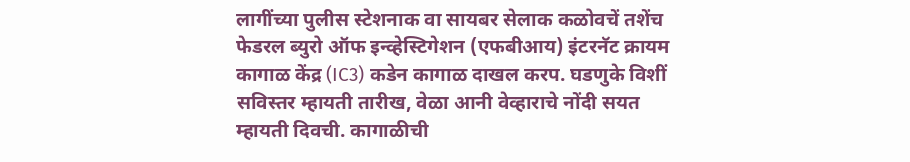लागींच्या पुलीस स्टेशनाक वा सायबर सेलाक कळोवचें तशेंच फेडरल ब्युरो ऑफ इन्व्हेस्टिगेशन (एफबीआय) इंटरनॅट क्रायम कागाळ केंद्र (IC3) कडेन कागाळ दाखल करप. घडणुके विशीं सविस्तर म्हायती तारीख, वेळा आनी वेव्हाराचे नोंदी सयत म्हायती दिवची. कागाळीची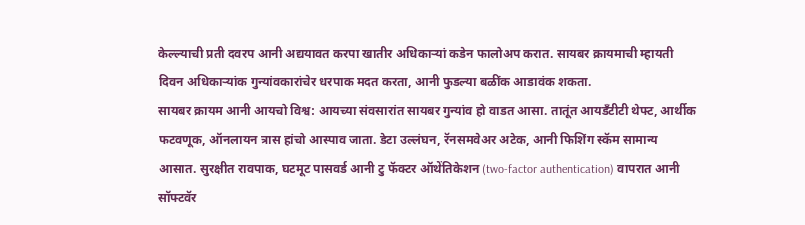केल्ल्याची प्रती दवरप आनी अद्ययावत करपा खातीर अधिकाऱ्यां कडेन फालोअप करात. सायबर क्रायमाची म्हायती दिवन अधिकाऱ्यांक गुन्यांवकारांचेर धरपाक मदत करता, आनी फुडल्या बळींक आडावंक शकता.
सायबर क्रायम आनी आयचो विश्व: आयच्या संवसारांत सायबर गुन्यांव हो वाडत आसा. तातूंत आयडँटीटी थेफ्ट, आर्थीक फटवणूक, ऑनलायन त्रास हांचो आस्पाव जाता. डेटा उल्लंघन, रॅनसमवेअर अटेक, आनी फिशिंग स्कॅम सामान्य आसात. सुरक्षीत रावपाक, घटमूट पासवर्ड आनी टु फॅक्टर ऑथेंतिकेशन (two-factor authentication) वापरात आनी सॉफ्टवॅर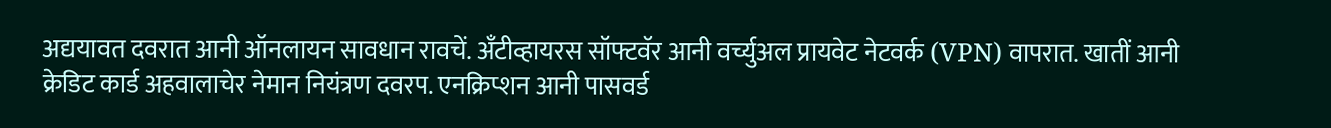अद्ययावत दवरात आनी ऑनलायन सावधान रावचें. अँटीव्हायरस सॉफ्टवॅर आनी वर्च्युअल प्रायवेट नेटवर्क (VPN) वापरात. खातीं आनी क्रेडिट कार्ड अहवालाचेर नेमान नियंत्रण दवरप. एनक्रिप्शन आनी पासवर्ड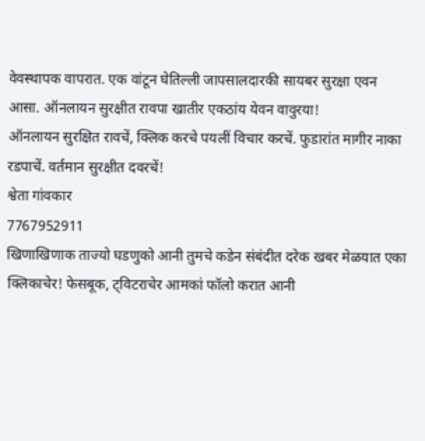वेवस्थापक वापरात. एक वांटून घेतिल्ली जापसालदारकी सायबर सुरक्षा एवन आसा. ऑनलायन सुरक्षीत रावपा खातीर एकठांय येवन वावुरया!
ऑनलायन सुरक्षित रावचें, क्लिक करचे पयलीं विचार करचें. फुडारांत मागीर नाका रडपाचें. वर्तमान सुरक्षीत दवरचें!
श्वेता गांवकार
7767952911
खिणाखिणाक ताज्यो घडणुको आनी तुमचे कडेन संबंदीत दरेक खबर मेळयात एका क्लिकाचेर! फेसबूक, ट्विटराचेर आमकां फॉलो करात आनी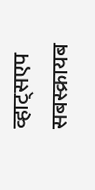व्हाट्सएप सबस्क्रायब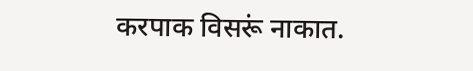करपाक विसरूं नाकात.